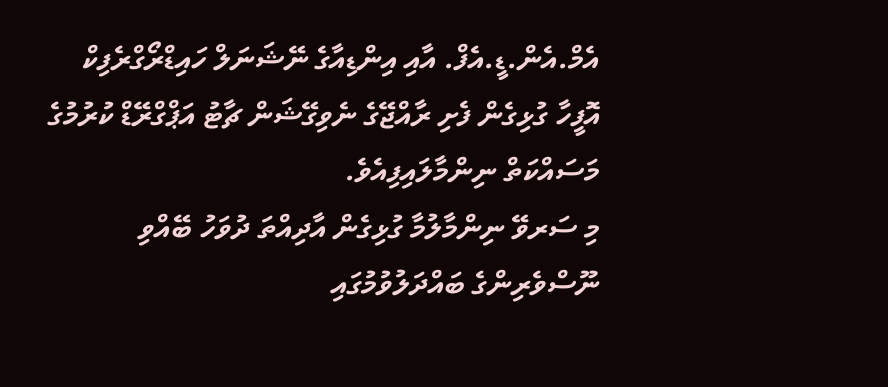އެމް.އެން.ޑީ.އެފް. އާއި އިންޑިއާގެ ނޭޝަނަލް ހައިޑްރޯގްރެފިކް އޮފީހާ ގުޅިގެން ފެށި ރާއްޖޭގެ ނެވިގޭޝަން ޗާޓު އަޕްގްރޭޑް ކުރުމުގެ މަސައްކަތް ނިންމާލައިފިއެވެ.
މި ސަރވޭ ނިންމާލުމާ ގުޅިގެން އާދިއްތަ ދުވަހު ބޭއްވި ނޫސްވެރިންގެ ބައްދަލުވުމުގައި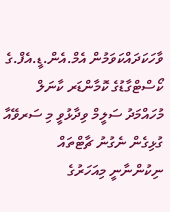ވާހަކަދައްކަވަމުން އެމް.އެން.ޑީ.އެފް.ގެ ކޯސްޓްގާޑުގެ ކޮމާންޑަރ ކާނަލް މުހައްމަދު ސަލީމް ވިދާޅުވީ މި ސަރވޭއާ ގުޅިގެން ނެގުނު ޗާޓްތައް ނިކުންނާނީ މިއަހަރުގެ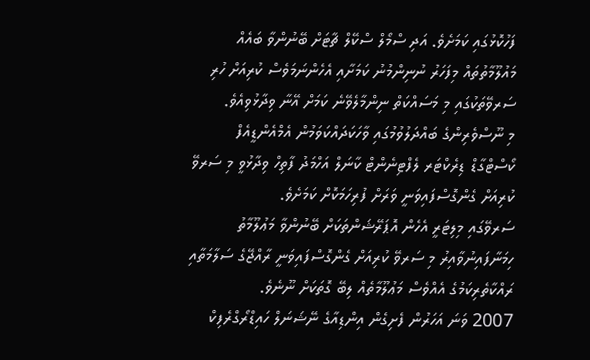ފަހުކޮޅުގައި ކަމަށެވެ. އަދި ސްމޯލް ސްކޭލް ޗާޓަށް ބޭނުންވާ ބައެއް މައުލޫމާތުތައް މިފަހަރު ނުނިންމުނު ކަމަށާއި އެހެންނަމަވެސް ކުރިއަށް ހުރި ސަރވޭތަކުގައި މި މަސައްކަތް ނިންމާލެވޭނެ ކަމަށް އޭނާ ވިދާޅުވިއެވެ.
މި ނޫސްވެރިންގެ ބައްދަލުވުމުގައި ވާހަކަދައްކަވަމުން އެމްއެންޑީއެފް ކޯސްޓްގާޑް ޑިރެކްޓަރ ލެފްޓިނެންޓް ކާނަލް އަހްމަދު ފާތިހް ވިދާޅުވީ މި ސަރވޭ ކުރިއަށް ގެންގޮސްފައިވަނީ ވަރަށް ފުރިހަމަކޮށް ކަމަށެވެ.
ސަރވޭގައި މިލިޓަރީ އެހެން އޮޕަރޭޝަންތަކަށް ބޭނުންވާ މަޢުލޫމާތު ހިމަނާފައިނުވާއިރު މި ސަރވޭ ކުރިއަށް ގެންގޮސްފައިވަނީ ރާއްޖޭގެ ސަލާމަތާއި ރައްކާތެރިކަމުގެ އެއްވެސް މަޢުލޫމާތެއް ލިބޭ ގޮތަކަށް ނޫނެވެ.
2007 ވަނަ އަހަރުން ފެށިގެން އިންޑިއާގެ ނޭޝަނަލް ހައިޑްރޯގްރެފިކް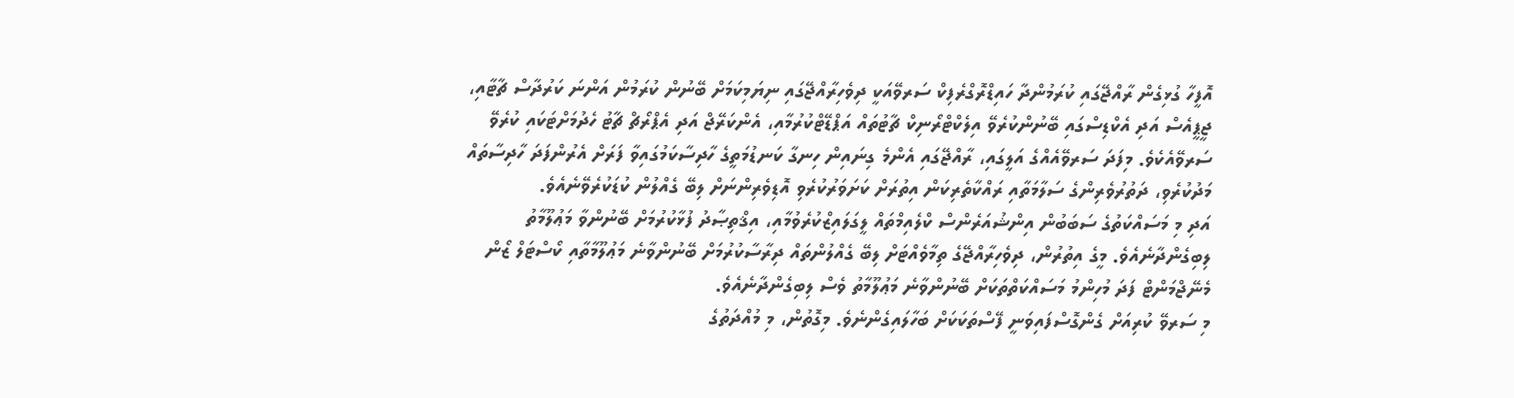އޮފީހާ ގުޅިގެން ރާއްޖޭގައި ކުރަމުންދާ ހައިޑްރޮގްރެފިކް ސަރވޭއަކީ ދިވެހިރާއްޖޭގައި ނިޔަމިކަމަށް ބޭނުން ކުރަމުން އަންނަ ކަރުދާސް ޗާޓާއި، ޖީޕީއެސް އަދި އެކްޑިސްގައި ބޭނުންކުރެވޭ އިލެކްޓްރޯނިކް ޗާޓުތައް އަޕްޑޭޓްކުރުމާއި، އެންކަރޭޖް އަދި އެޕްރޯޗް ޗާޓު ހެދުމަށްޓަކައި ކުރެވޭ ސަރވޭއެކެވެ. މިފަދަ ސަރވޭއެއްގެ އަލީގައި، ރާއްޖޭގައި އެންމެ ގިނައިން ހިނގާ ކަނޑުމަތީގެ ހާދިސާކަމުގައިވާ ފަރަށް އެރުންފަދަ ހާދިސާތައް މަދުކުރެވި، ދަތުރުވެރިންގެ ސަލާމަތާއި ރައްކާތެރިކަން އިތުރަށް ކަށަވަރުކުރެވި އޮޑިވެރިންނަށް ލިބޭ ގެއްލުން ކުޑަކުރެވޭނެއެވެ.
އަދި މި މަސައްކަތުގެ ސަބަބުން އިންޝުއަރެންސް ކްލެއިމްތައް ލީގަލައިޒްކުރެވުމާއި، އިޤްތިޞާދު ފުޅާކުރުމަށް ބޭނުންވާ މަޢުލޫމާތު ލިބިގެންދާނެއެވެ. މީގެ އިތުރުން، ދިވެހިރާއްޖޭގެ ތިމާވެއްޓަށް ލިބޭ ގެއްލުންތައް ދިރާސާކުރުމަށް ބޭނުންވާނެ މަޢުލޫމާތާއި ކޯސްޓަލް ޒޯން މެނޭޖްމަންޓް ފަދަ މުހިންމު މަސައްކަތްތަކަށް ބޭނުންވާނެ މަޢުލޫމާތު ވެސް ލިބިގެންދާނެއެވެ.
މި ސަރވޭ ކުރިއަށް ގެންގޮސްފައިވަނީ ފޭސްތަކަކަށް ބަހާލައިގެންނެވެ. މިގޮތުން، މި މުއްދަތުގެ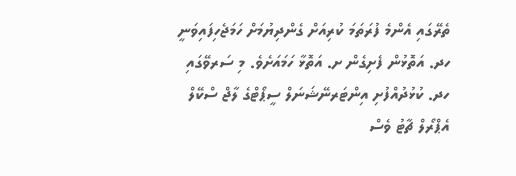ތެރޭގައި އެންމެ ފުރަތަމަ ކުރިއަށް ގެންދިޔުމަށް ހަމަޖެހިފައިވަނީ ހދ. އަތޮޅުން ފެށިގެން ށ. އަތޮޅާ ހަމައަށެވެ. މި ސަރވޭގައި ހދ. ކުޅުދުއްފުށި އިންޓަރނޭޝަނަލް ސީޕޯޓްގެ ލާޖް ސްކޭލް އެޕްރޯލް ޗާޓު ވެސް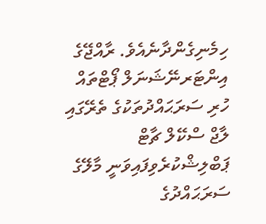ހިމެނިގެންދާނެއެވެ. ރާއްޖޭގެ އިންޓަރނޭޝަނަލް ޕޯޓްތައް ހުރި ސަރަޙައްދުތަކުގެ ތެރޭގައި ލާޖް ސްކޭލް ޗާޓް ޕަބްލިޝްކުރެވިފައިވަނީ މާލޭގެ ސަރަޙައްދުގެ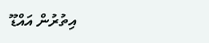އިތުރުން އައްޑޫ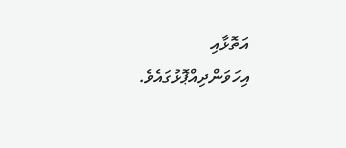އަތޮޅާއި އިހަވަންދިއްޕޮޅުގައެވެ.